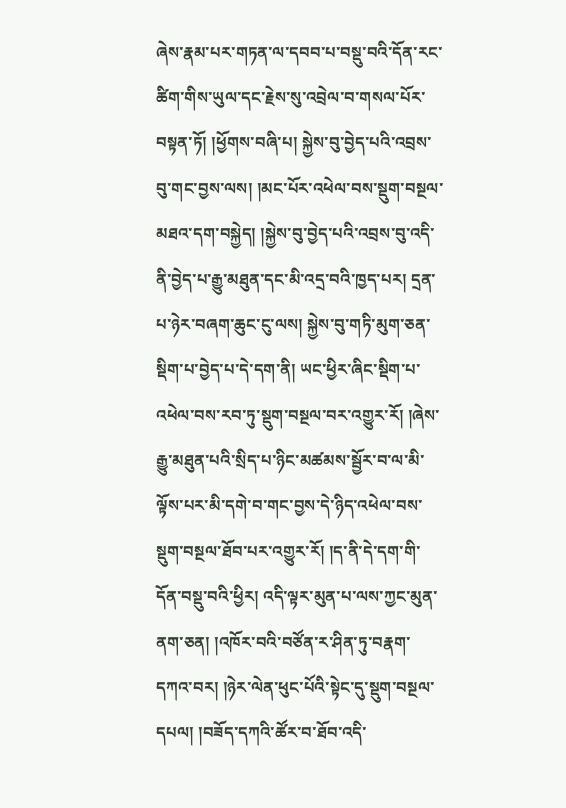ཞེས་རྣམ་པར་གཏན་ལ་དབབ་པ་བསྡུ་བའི་དོན་རང་ཚིག་གིས་ཡུལ་དང་རྗེས་སུ་འབྲེལ་བ་གསལ་པོར་བསྟན་ཏོ། །ཕྱོགས་བཞི་པ། སྐྱེས་བུ་བྱེད་པའི་འབྲས་བུ་གང་བྱས་ལས། །མང་པོར་འཕེལ་བས་སྡུག་བསྔལ་མཐའ་དག་བསྐྱེད། །སྐྱེས་བུ་བྱེད་པའི་འབྲས་བུ་འདི་ནི་བྱེད་པ་རྒྱུ་མཐུན་དང་མི་འདྲ་བའི་ཁྱད་པར། དྲན་པ་ཉེར་བཞག་ཆུང་ངུ་ལས། སྐྱེས་བུ་གཏི་མུག་ཅན་སྡིག་པ་བྱེད་པ་དེ་དག་ནི། ཡང་ཕྱིར་ཞིང་སྡིག་པ་འཕེལ་བས་རབ་ཏུ་སྡུག་བསྔལ་བར་འགྱུར་རོ། །ཞེས་རྒྱུ་མཐུན་པའི་སྲིད་པ་ཉིང་མཚམས་སྦྱོར་བ་ལ་མི་ལྟོས་པར་མི་དགེ་བ་གང་བྱས་དེ་ཉིད་འཕེལ་བས་སྡུག་བསྔལ་ཐོབ་པར་འགྱུར་རོ། །ད་ནི་དེ་དག་གི་དོན་བསྡུ་བའི་ཕྱིར། འདི་ལྟར་མུན་པ་ལས་ཀྱང་མུན་ནག་ཅན། །འཁོར་བའི་བཙོན་ར་ཤིན་ཏུ་བརྣག་དཀའ་བར། །ཉེར་ལེན་ཕུང་པོའི་སྟེང་དུ་སྡུག་བསྔལ་དཔལ། །བཟོད་དཀའི་ཚོར་བ་ཐོབ་འདི་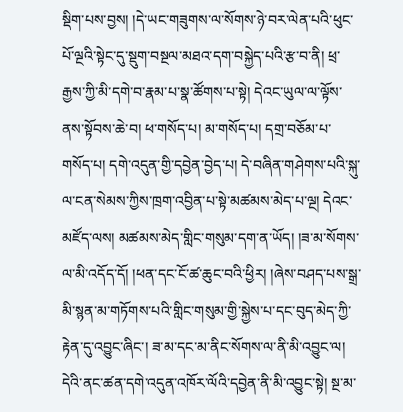སྡིག་པས་བྱས། །དེ་ཡང་གཟུགས་ལ་སོགས་ཉེ་བར་ལེན་པའི་ཕུང་པོ་ལྔའི་སྟེང་དུ་སྡུག་བསྔལ་མཐའ་དག་བསྐྱེད་པའི་རྩ་བ་ནི། ཕྲ་རྒྱས་ཀྱི་མི་དགེ་བ་རྣམ་པ་སྣ་ཚོགས་པ་སྟེ། དེའང་ཡུལ་ལ་ལྟོས་ནས་སྟོབས་ཆེ་བ། ཕ་གསོད་པ། མ་གསོད་པ། དགྲ་བཅོམ་པ་གསོད་པ། དགེ་འདུན་གྱི་དབྱེན་བྱེད་པ། དེ་བཞིན་གཤེགས་པའི་སྐུ་ལ་ངན་སེམས་ཀྱིས་ཁྲག་འབྱིན་པ་སྟེ་མཚམས་མེད་པ་ལྔ། དེའང་མཛོད་ལས། མཚམས་མེད་གླིང་གསུམ་དག་ན་ཡོད། །ཟ་མ་སོགས་ལ་མི་འདོད་དོ། །ཕན་དང་ངོ་ཚ་ཆུང་བའི་ཕྱིར། །ཞེས་བཤད་པས་སྒྲ་མི་སྙན་མ་གཏོགས་པའི་གླིང་གསུམ་གྱི་སྐྱེས་པ་དང་བུད་མེད་ཀྱི་རྟེན་དུ་འབྱུང་ཞིང་། ཟ་མ་དང་མ་ནིང་སོགས་ལ་ནི་མི་འབྱུང་ལ། དེའི་ནང་ཚན་དགེ་འདུན་འཁོར་ལོའི་དབྱེན་ནི་མི་འབྱུང་སྟེ། སྔ་མ་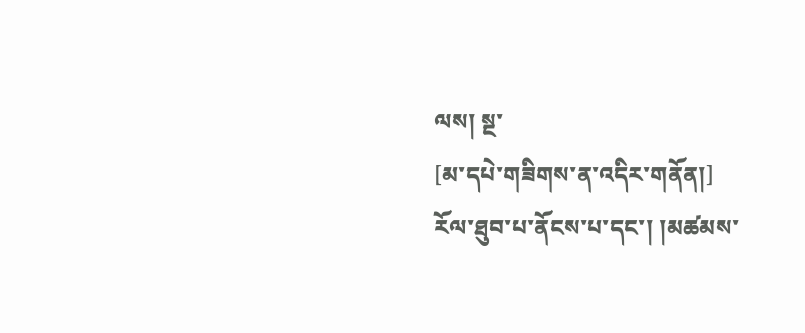ལས། སྔ་
[མ་དཔེ་གཟིགས་ན་འདིར་གནོན།]
རོལ་ཐུབ་པ་ནོངས་པ་དང་། །མཚམས་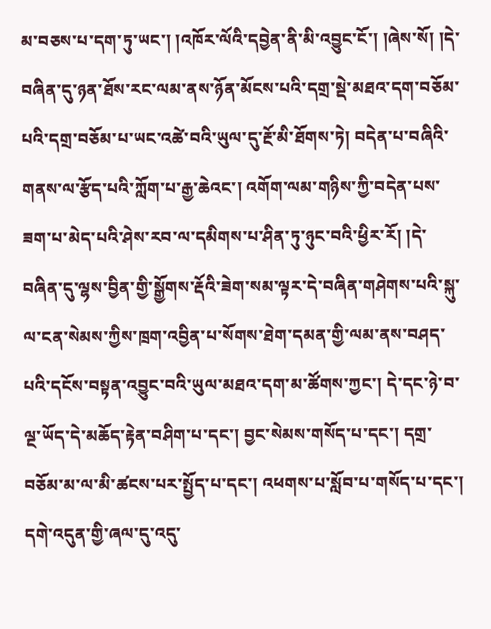མ་བཅས་པ་དག་ཏུ་ཡང་། །འཁོར་ལོའི་དབྱེན་ནི་མི་འབྱུང་ངོ་། །ཞེས་སོ། །དེ་བཞིན་དུ་ཉན་ཐོས་རང་ལམ་ནས་ཉོན་མོངས་པའི་དགྲ་སྡེ་མཐའ་དག་བཅོམ་པའི་དགྲ་བཅོམ་པ་ཡང་འཚེ་བའི་ཡུལ་དུ་རྔོ་མི་ཐོགས་ཏེ། བདེན་པ་བཞིའི་གནས་ལ་རྩོད་པའི་ཀློག་པ་རྒྱ་ཆེའང་། འགོག་ལམ་གཉིས་ཀྱི་བདེན་པས་ཟག་པ་མེད་པའི་ཤེས་རབ་ལ་དམིགས་པ་ཤིན་ཏུ་ཉུང་བའི་ཕྱིར་རོ། །དེ་བཞིན་དུ་ལྷས་བྱིན་གྱི་སྒྱོགས་རྡོའི་ཟེག་སམ་ལྟར་དེ་བཞིན་གཤེགས་པའི་སྐུ་ལ་ངན་སེམས་ཀྱིས་ཁྲག་འབྱིན་པ་སོགས་ཐེག་དམན་གྱི་ལམ་ནས་བཤད་པའི་དངོས་བསྟན་འབྱུང་བའི་ཡུལ་མཐའ་དག་མ་ཚོགས་ཀྱང་། དེ་དང་ཉེ་བ་ལྔ་ཡོད་དེ་མཆོད་རྟེན་བཤིག་པ་དང་། བྱང་སེམས་གསོད་པ་དང་། དགྲ་བཅོམ་མ་ལ་མི་ཚངས་པར་སྤྱོད་པ་དང་། འཕགས་པ་སློབ་པ་གསོད་པ་དང་། དགེ་འདུན་གྱི་ཞལ་དུ་འདུ་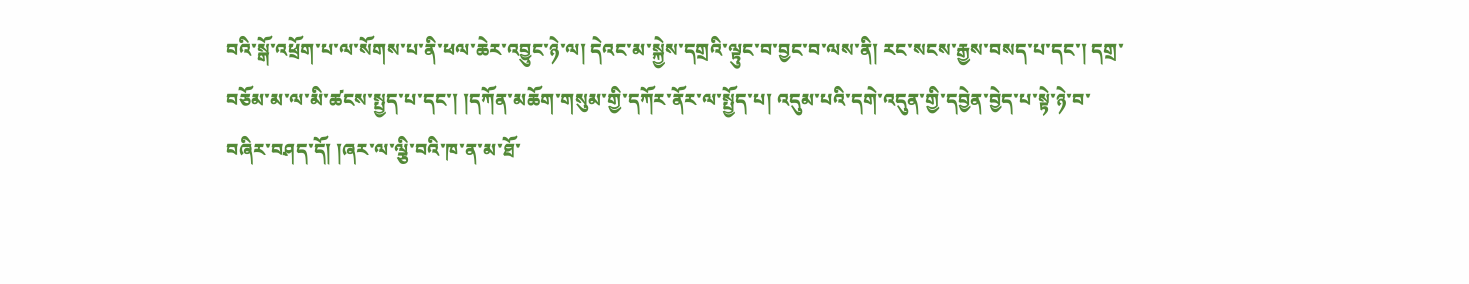བའི་སྒོ་འཕྲོག་པ་ལ་སོགས་པ་ནི་ཕལ་ཆེར་འབྱུང་ཉེ་ལ། དེའང་མ་སྐྱེས་དགྲའི་ལྟུང་བ་བྱང་བ་ལས་ནི། རང་སངས་རྒྱས་བསད་པ་དང་། དགྲ་བཅོམ་མ་ལ་མི་ཚངས་སྤྱད་པ་དང་། །དཀོན་མཆོག་གསུམ་གྱི་དཀོར་ནོར་ལ་སྤྱོད་པ། འདུམ་པའི་དགེ་འདུན་གྱི་དབྱེན་བྱེད་པ་སྟེ་ཉེ་བ་བཞིར་བཤད་དོ། །ཞར་ལ་ལྕི་བའི་ཁ་ན་མ་ཐོ་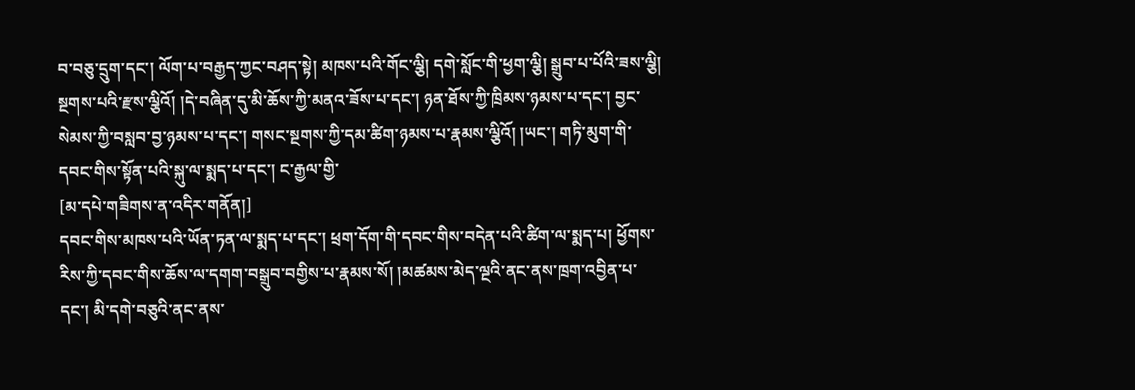བ་བཅུ་དྲུག་དང་། ལོག་པ་བརྒྱད་ཀྱང་བཤད་སྟེ། མཁས་པའི་གོང་ལྕི། དགེ་སློང་གི་ཕྱག་ལྕི། སྒྲུབ་པ་པོའི་ཟས་ལྕི། སྔགས་པའི་རྫས་ལྕིའོ། །དེ་བཞིན་དུ་མི་ཆོས་ཀྱི་མནའ་ཟོས་པ་དང་། ཉན་ཐོས་ཀྱི་ཁྲིམས་ཉམས་པ་དང་། བྱང་སེམས་ཀྱི་བསླབ་བྱ་ཉམས་པ་དང་། གསང་སྔགས་ཀྱི་དམ་ཚིག་ཉམས་པ་རྣམས་ལྕིའོ། །ཡང་། གཏི་མུག་གི་དབང་གིས་སྟོན་པའི་སྐུ་ལ་སྨད་པ་དང་། ང་རྒྱལ་གྱི་
[མ་དཔེ་གཟིགས་ན་འདིར་གནོན།]
དབང་གིས་མཁས་པའི་ཡོན་ཏན་ལ་སྨད་པ་དང་། ཕྲག་དོག་གི་དབང་གིས་བདེན་པའི་ཚིག་ལ་སྨད་པ། ཕྱོགས་རིས་ཀྱི་དབང་གིས་ཆོས་ལ་དགག་བསྒྲུབ་བགྱིས་པ་རྣམས་སོ། །མཚམས་མེད་ལྔའི་ནང་ནས་ཁྲག་འབྱིན་པ་དང་། མི་དགེ་བཅུའི་ནང་ནས་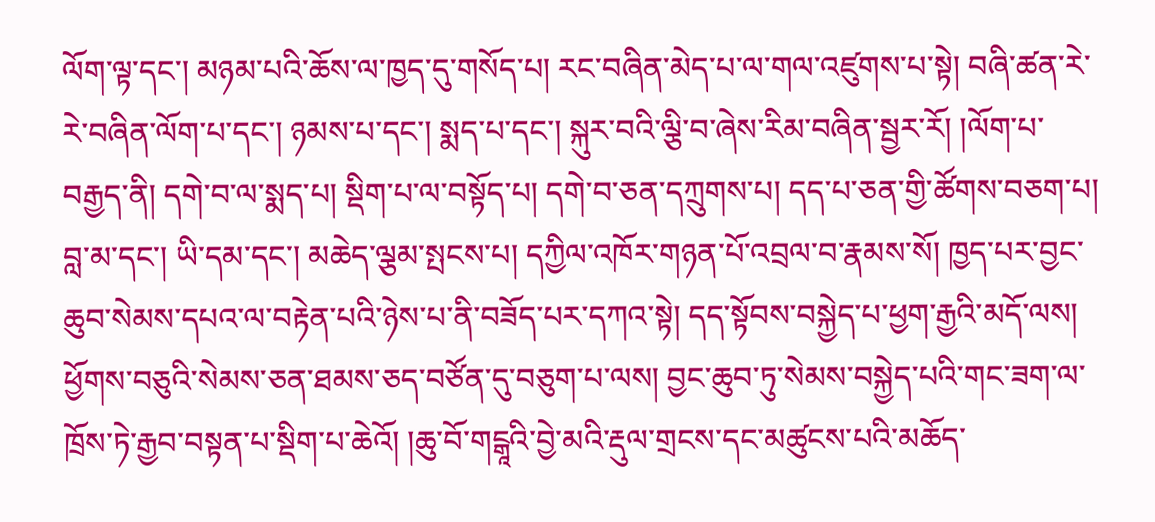ལོག་ལྟ་དང་། མཉམ་པའི་ཆོས་ལ་ཁྱད་དུ་གསོད་པ། རང་བཞིན་མེད་པ་ལ་གལ་འཛུགས་པ་སྟེ། བཞི་ཚན་རེ་རེ་བཞིན་ལོག་པ་དང་། ཉམས་པ་དང་། སྨད་པ་དང་། སྐུར་བའི་ལྕི་བ་ཞེས་རིམ་བཞིན་སྦྱར་རོ། །ལོག་པ་བརྒྱད་ནི། དགེ་བ་ལ་སྨད་པ། སྡིག་པ་ལ་བསྟོད་པ། དགེ་བ་ཅན་དཀྲུགས་པ། དད་པ་ཅན་གྱི་ཚོགས་བཅག་པ། བླ་མ་དང་། ཡི་དམ་དང་། མཆེད་ལྕམ་སྤངས་པ། དཀྱིལ་འཁོར་གཉན་པོ་འབྲལ་བ་རྣམས་སོ། ཁྱད་པར་བྱང་ཆུབ་སེམས་དཔའ་ལ་བརྟེན་པའི་ཉེས་པ་ནི་བཟོད་པར་དཀའ་སྟེ། དད་སྟོབས་བསྐྱེད་པ་ཕྱག་རྒྱའི་མདོ་ལས། ཕྱོགས་བཅུའི་སེམས་ཅན་ཐམས་ཅད་བཙོན་དུ་བཅུག་པ་ལས། བྱང་ཆུབ་ཏུ་སེམས་བསྐྱེད་པའི་གང་ཟག་ལ་ཁྲོས་ཏེ་རྒྱབ་བསྟན་པ་སྡིག་པ་ཆེའོ། །ཆུ་བོ་གངྒཱའི་བྱེ་མའི་རྡུལ་གྲངས་དང་མཚུངས་པའི་མཆོད་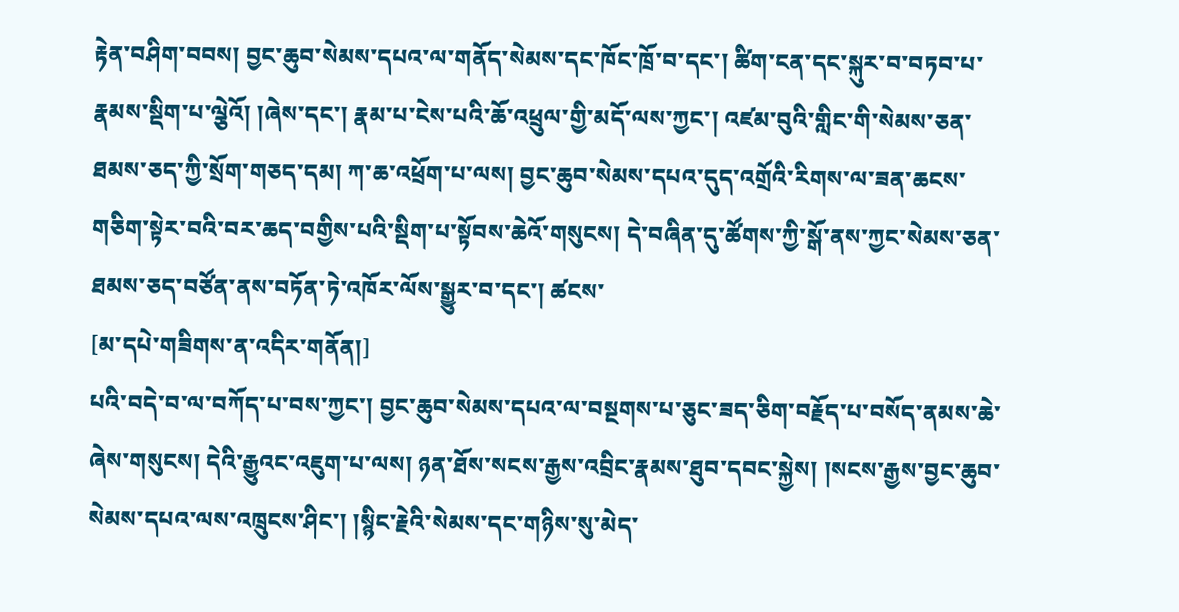རྟེན་བཤིག་བབས། བྱང་ཆུབ་སེམས་དཔའ་ལ་གནོད་སེམས་དང་ཁོང་ཁྲོ་བ་དང་། ཚིག་ངན་དང་སྐུར་བ་བཏབ་པ་རྣམས་སྡིག་པ་ལྕེའོ། །ཞེས་དང་། རྣམ་པ་ངེས་པའི་ཆོ་འཕྲུལ་གྱི་མདོ་ལས་ཀྱང་། འཛམ་བུའི་གླིང་གི་སེམས་ཅན་ཐམས་ཅད་ཀྱི་སྲོག་གཅད་དམ། ཀ་ཆ་འཕྲོག་པ་ལས། བྱང་ཆུབ་སེམས་དཔའ་དུད་འགྲོའི་རིགས་ལ་ཟན་ཆངས་གཅིག་སྟེར་བའི་བར་ཆད་བགྱིས་པའི་སྡིག་པ་སྟོབས་ཆེའོ་གསུངས། དེ་བཞིན་དུ་ཚོགས་ཀྱི་སྒོ་ནས་ཀྱང་སེམས་ཅན་ཐམས་ཅད་བཙོན་ནས་བཏོན་ཏེ་འཁོར་ལོས་སྒྱུར་བ་དང་། ཚངས་
[མ་དཔེ་གཟིགས་ན་འདིར་གནོན།]
པའི་བདེ་བ་ལ་བཀོད་པ་བས་ཀྱང་། བྱང་ཆུབ་སེམས་དཔའ་ལ་བསྔགས་པ་ཅུང་ཟད་ཅིག་བརྗོད་པ་བསོད་ནམས་ཆེ་ཞེས་གསུངས། དེའི་རྒྱུའང་འཇུག་པ་ལས། ཉན་ཐོས་སངས་རྒྱས་འབྲིང་རྣམས་ཐུབ་དབང་སྐྱེས། །སངས་རྒྱས་བྱང་ཆུབ་སེམས་དཔའ་ལས་འཁྲུངས་ཤིང་། །སྙིང་རྗེའི་སེམས་དང་གཉིས་སུ་མེད་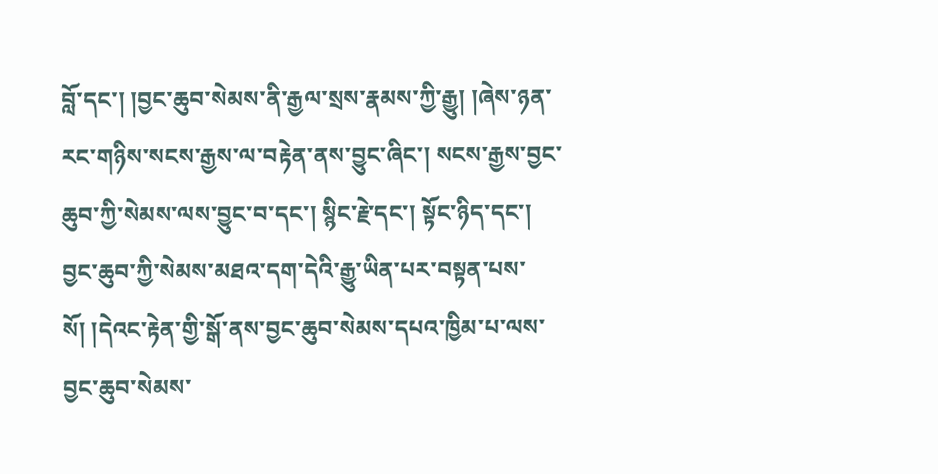བློ་དང་། །བྱང་ཆུབ་སེམས་ནི་རྒྱལ་སྲས་རྣམས་ཀྱི་རྒྱུ། །ཞེས་ཉན་རང་གཉིས་སངས་རྒྱས་ལ་བརྟེན་ནས་བྱུང་ཞིང་། སངས་རྒྱས་བྱང་ཆུབ་ཀྱི་སེམས་ལས་བྱུང་བ་དང་། སྙིང་རྗེ་དང་། སྟོང་ཉིད་དང་། བྱང་ཆུབ་ཀྱི་སེམས་མཐའ་དག་དེའི་རྒྱུ་ཡིན་པར་བསྟན་པས་སོ། །དེའང་རྟེན་གྱི་སྒོ་ནས་བྱང་ཆུབ་སེམས་དཔའ་ཁྱིམ་པ་ལས་བྱང་ཆུབ་སེམས་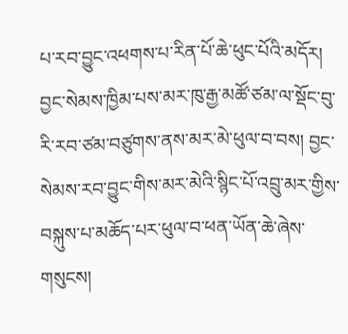པ་རབ་བྱུང་འཕགས་པ་རིན་པོ་ཆེ་ཕུང་པོའི་མདོར། བྱང་སེམས་ཁྱིམ་པས་མར་ཁུ་རྒྱ་མཚོ་ཙམ་ལ་སྡོང་བུ་རི་རབ་ཙམ་བཙུགས་ནས་མར་མེ་ཕུལ་བ་བས། བྱང་སེམས་རབ་བྱུང་གིས་མར་མེའི་སྙིང་པོ་འབྲུ་མར་གྱིས་བསྐུས་པ་མཆོད་པར་ཕུལ་བ་ཕན་ཡོན་ཆེ་ཞེས་གསུངས།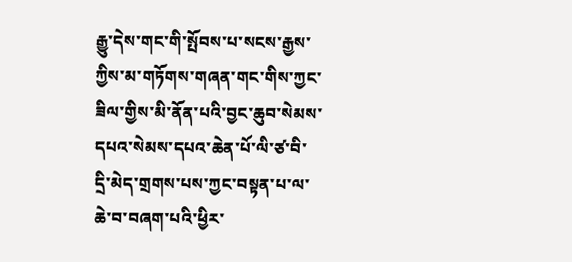རྒྱུ་དེས་གང་གི་སྤོབས་པ་སངས་རྒྱས་ཀྱིས་མ་གཏོགས་གཞན་གང་གིས་ཀྱང་ཟིལ་གྱིས་མི་ནོན་པའི་བྱང་ཆུབ་སེམས་དཔའ་སེམས་དཔའ་ཆེན་པོ་ལི་ཙ་བི་དྲི་མེད་གྲགས་པས་ཀྱང་བསྟན་པ་ལ་ཆེ་བ་བཞག་པའི་ཕྱིར་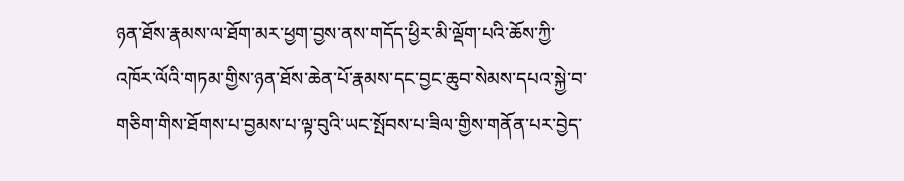ཉན་ཐོས་རྣམས་ལ་ཐོག་མར་ཕྱག་བྱས་ནས་གདོད་ཕྱིར་མི་ལྡོག་པའི་ཆོས་ཀྱི་འཁོར་ལོའི་གཏམ་གྱིས་ཉན་ཐོས་ཆེན་པོ་རྣམས་དང་བྱང་ཆུབ་སེམས་དཔའ་སྐྱེ་བ་གཅིག་གིས་ཐོགས་པ་བྱམས་པ་ལྟ་བུའི་ཡང་སྤོབས་པ་ཟིལ་གྱིས་གནོན་པར་བྱེད་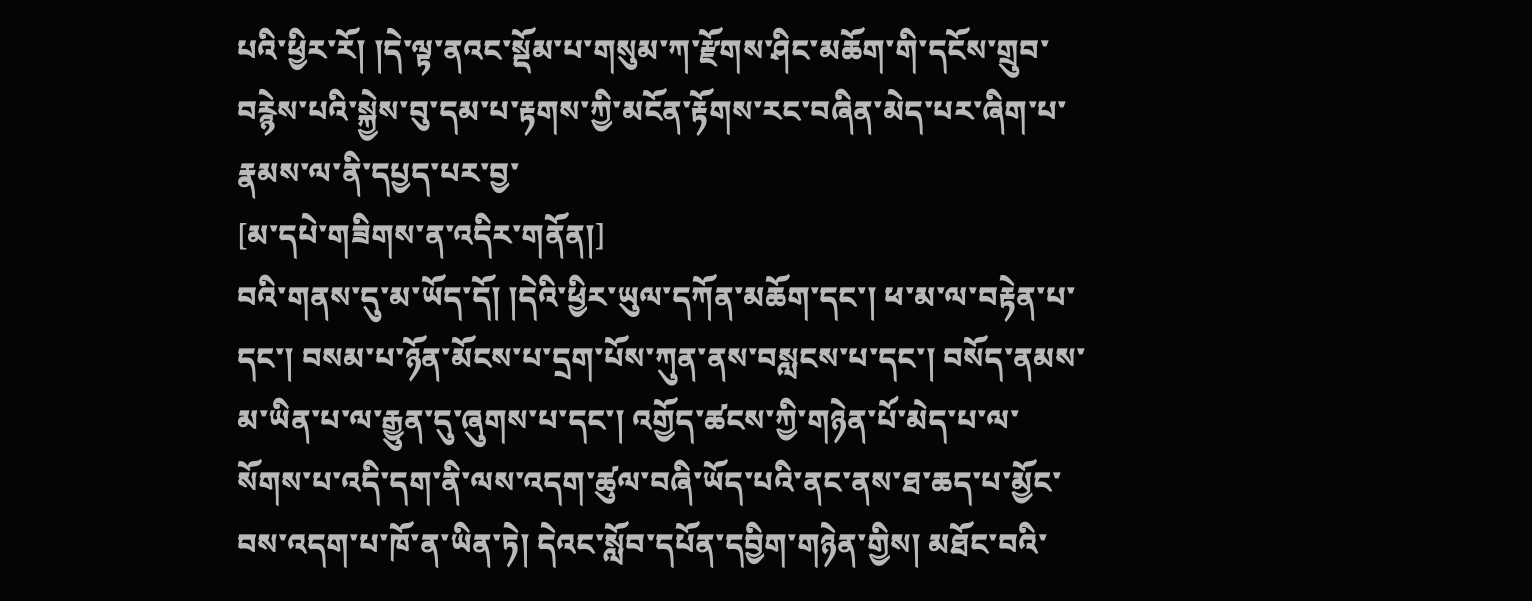པའི་ཕྱིར་རོ། །དེ་ལྟ་ནའང་སྡོམ་པ་གསུམ་ཀ་རྫོགས་ཤིང་མཆོག་གི་དངོས་གྲུབ་བརྙེས་པའི་སྐྱེས་བུ་དམ་པ་རྟགས་ཀྱི་མངོན་རྟོགས་རང་བཞིན་མེད་པར་ཞིག་པ་རྣམས་ལ་ནི་དཔྱད་པར་བྱ་
[མ་དཔེ་གཟིགས་ན་འདིར་གནོན།]
བའི་གནས་དུ་མ་ཡོད་དོ། །དེའི་ཕྱིར་ཡུལ་དཀོན་མཆོག་དང་། ཕ་མ་ལ་བརྟེན་པ་དང་། བསམ་པ་ཉོན་མོངས་པ་དྲག་པོས་ཀུན་ནས་བསླངས་པ་དང་། བསོད་ནམས་མ་ཡིན་པ་ལ་རྒྱུན་དུ་ཞུགས་པ་དང་། འགྱོད་ཚངས་ཀྱི་གཉེན་པོ་མེད་པ་ལ་སོགས་པ་འདི་དག་ནི་ལས་འདག་ཚུལ་བཞི་ཡོད་པའི་ནང་ནས་ཐ་ཆད་པ་མྱོང་བས་འདག་པ་ཁོ་ན་ཡིན་ཏེ། དེའང་སློབ་དཔོན་དབྱིག་གཉེན་གྱིས། མཐོང་བའི་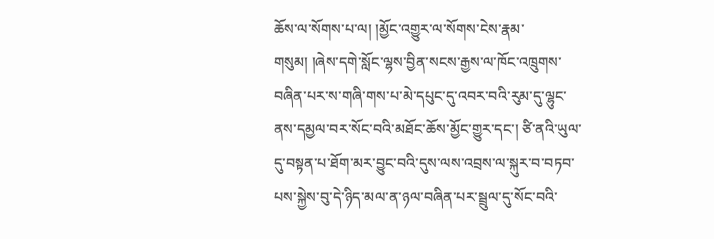ཆོས་ལ་སོགས་པ་ལ། །མྱོང་འགྱུར་ལ་སོགས་ངེས་རྣམ་གསུམ། །ཞེས་དགེ་སློང་ལྷས་བྱིན་སངས་རྒྱས་ལ་ཁོང་འཁྲུགས་བཞིན་པར་ས་གཞི་གས་པ་མེ་དཔུང་དུ་འབར་བའི་རུམ་དུ་ལྷུང་ནས་དམྱལ་བར་སོང་བའི་མཐོང་ཆོས་མྱོང་གྱུར་དང་། ཙི་ནའི་ཡུལ་དུ་བསྟན་པ་ཐོག་མར་བྱུང་བའི་དུས་ལས་འབྲས་ལ་སྐུར་བ་བཏབ་པས་སྐྱེས་བུ་དེ་ཉིད་མལ་ན་ཉལ་བཞིན་པར་སྦྲུལ་དུ་སོང་བའི་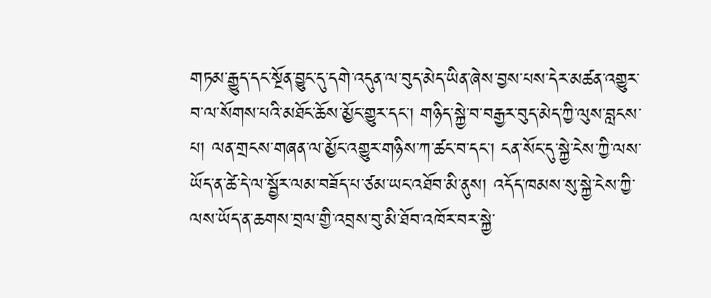གཏམ་རྒྱུད་དང་སྔོན་བྱུང་དུ་དགེ་འདུན་ལ་བུད་མེད་ཡིན་ཞེས་བྱས་པས་དེར་མཚན་འགྱུར་བ་ལ་སོགས་པའི་མཐོང་ཆོས་མྱོང་གྱུར་དང་། གཉིད་སྐྱེ་བ་བརྒྱར་བུད་མེད་ཀྱི་ལུས་བླངས་པ། ལན་གྲངས་གཞན་ལ་མྱོང་འགྱུར་གཉིས་ཀ་ཚང་བ་དང་། ངན་སོང་དུ་སྐྱེ་ངེས་ཀྱི་ལས་ཡོད་ན་ཚེ་དེ་ལ་སྦྱོར་ལམ་བཟོད་པ་ཙམ་ཡང་འཐོབ་མི་ནུས། འདོད་ཁམས་སུ་སྐྱེ་ངེས་ཀྱི་ལས་ཡོད་ན་ཆགས་བྲལ་གྱི་འབྲས་བུ་མི་ཐོབ་འཁོར་བར་སྐྱེ་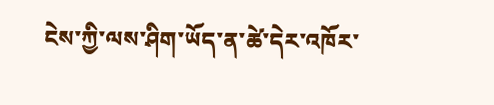ངེས་ཀྱི་ལས་ཤིག་ཡོད་ན་ཚེ་དེར་འཁོར་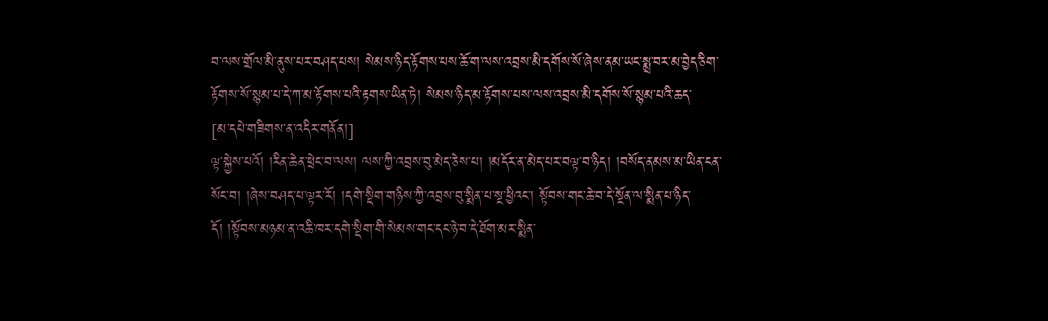བ་ལས་གྲོལ་མི་ནུས་པར་བཤད་པས། སེམས་ཉིད་རྟོགས་པས་ཆོ་ག་ལས་འབྲས་མི་དགོས་སོ་ཞེས་ནམ་ཡང་སྨྲ་བར་མ་བྱེད་ཅིག་རྟོགས་སོ་སྙམ་པ་དེ་ཀ་མ་རྟོགས་པའི་རྟགས་ཡིན་ཏེ། སེམས་ཉིད་མ་རྟོགས་པས་ལས་འབྲས་མི་དགོས་སོ་སྙམ་པའི་ཆད་
[མ་དཔེ་གཟིགས་ན་འདིར་གནོན།]
ལྟ་སྐྱེས་པའོ། །རིན་ཆེན་ཕྲེང་བ་ལས། ལས་ཀྱི་འབྲས་བུ་མེད་ཅེས་པ། །མདོར་ན་མེད་པར་བལྟ་བ་ཉིད། །བསོད་ནམས་མ་ཡིན་ངན་སོང་བ། །ཞེས་བཤད་པ་ལྟར་རོ། །དགེ་སྡིག་གཉིས་ཀྱི་འབྲས་བུ་སྨིན་པ་སྔ་ཕྱིའང་། སྟོབས་གང་ཆེ་བ་དེ་སྔོན་ལ་སྨིན་པ་ཉིད་དོ། །སྟོབས་མཉམ་ན་འཆི་ཁར་དགེ་སྡིག་གི་སེམས་གང་དང་ཉེ་བ་དེ་ཐོག་མར་སྨིན་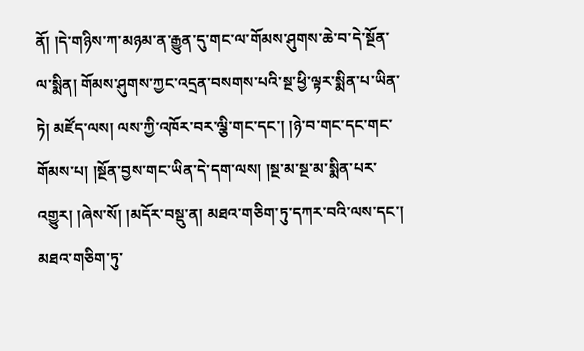ནོ། །དེ་གཉིས་ཀ་མཉམ་ན་རྒྱུན་དུ་གང་ལ་གོམས་ཤུགས་ཆེ་བ་དེ་སྔོན་ལ་སྨིན། གོམས་ཤུགས་ཀྱང་འདྲན་བསགས་པའི་སྔ་ཕྱི་ལྟར་སྨིན་པ་ཡིན་ཏེ། མཛོད་ལས། ལས་ཀྱི་འཁོར་བར་ལྕི་གང་དང་། །ཉེ་བ་གང་དང་གང་གོམས་པ། །སྔོན་བྱས་གང་ཡིན་དེ་དག་ལས། །སྔ་མ་སྔ་མ་སྨིན་པར་འགྱུར། །ཞེས་སོ། །མདོར་བསྡུ་ན། མཐའ་གཅིག་ཏུ་དཀར་བའི་ལས་དང་། མཐའ་གཅིག་ཏུ་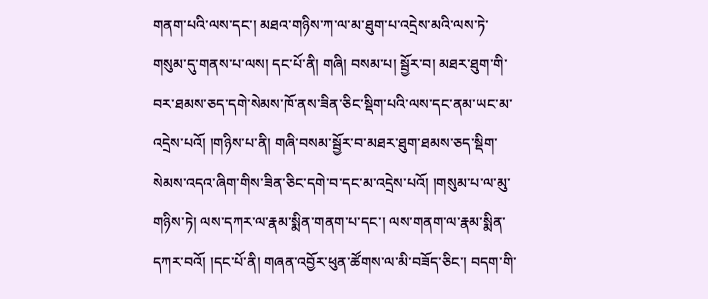གནག་པའི་ལས་དང་། མཐའ་གཉིས་ཀ་ལ་མ་ཐུག་པ་འདྲེས་མའི་ལས་ཏེ་གསུམ་དུ་གནས་པ་ལས། དང་པོ་ནི། གཞི། བསམ་པ། སྦྱོར་བ། མཐར་ཐུག་གི་བར་ཐམས་ཅད་དགེ་སེམས་ཁོ་ནས་ཟིན་ཅིང་སྡིག་པའི་ལས་དང་ནམ་ཡང་མ་འདྲེས་པའོ། །གཉིས་པ་ནི། གཞི་བསམ་སྦྱོར་བ་མཐར་ཐུག་ཐམས་ཅད་སྡིག་སེམས་འདའ་ཞིག་གིས་ཟིན་ཅིང་དགེ་བ་དང་མ་འདྲེས་པའོ། །གསུམ་པ་ལ་མུ་གཉིས་ཏེ། ལས་དཀར་ལ་རྣམ་སྨིན་གནག་པ་དང་། ལས་གནག་ལ་རྣམ་སྨིན་དཀར་བའོ། །དང་པོ་ནི། གཞན་འབྱོར་ཕུན་ཚོགས་ལ་མི་བཟོད་ཅིང་། བདག་གི་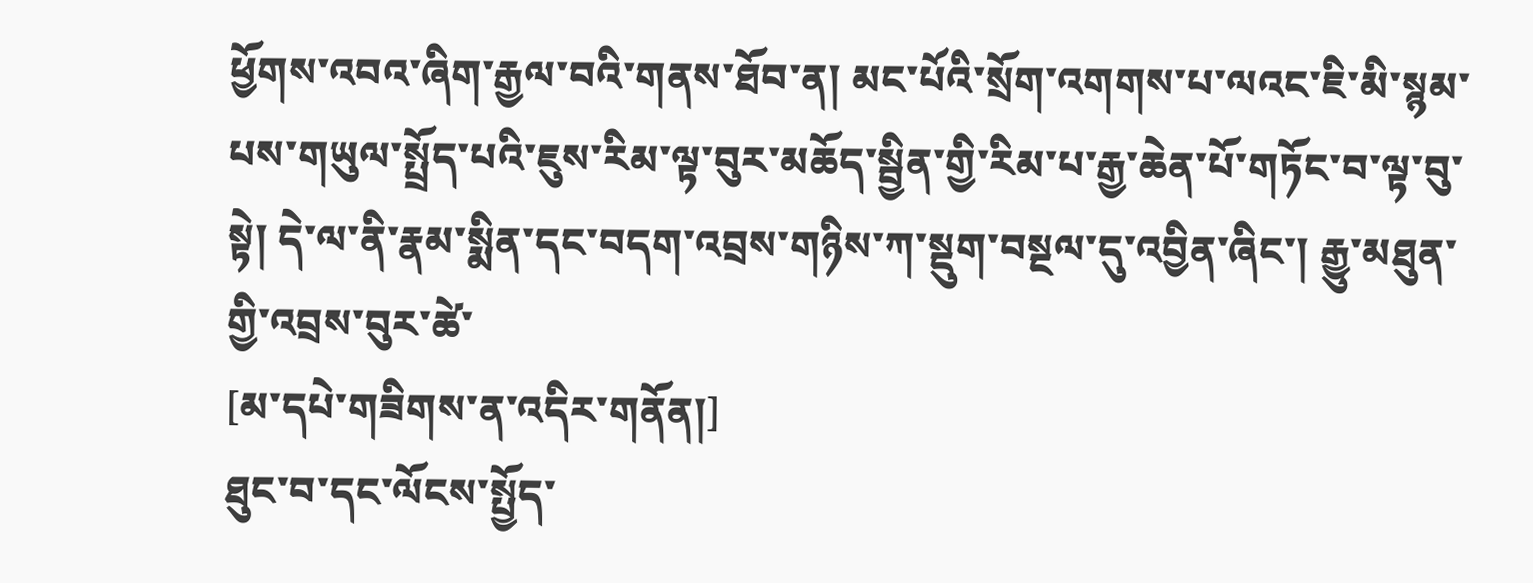ཕྱོགས་འབའ་ཞིག་རྒྱལ་བའི་གནས་ཐོབ་ན། མང་པོའི་སྲོག་འགགས་པ་ལའང་ཇི་མི་སྙམ་པས་གཡུལ་སྤྲོད་པའི་ཇུས་རིམ་ལྟ་བུར་མཆོད་སྦྱིན་གྱི་རིམ་པ་རྒྱ་ཆེན་པོ་གཏོང་བ་ལྟ་བུ་སྟེ། དེ་ལ་ནི་རྣམ་སྨིན་དང་བདག་འབྲས་གཉིས་ཀ་སྡུག་བསྔལ་དུ་འབྱིན་ཞིང་། རྒྱུ་མཐུན་གྱི་འབྲས་བུར་ཚེ་
[མ་དཔེ་གཟིགས་ན་འདིར་གནོན།]
ཐུང་བ་དང་ལོངས་སྤྱོད་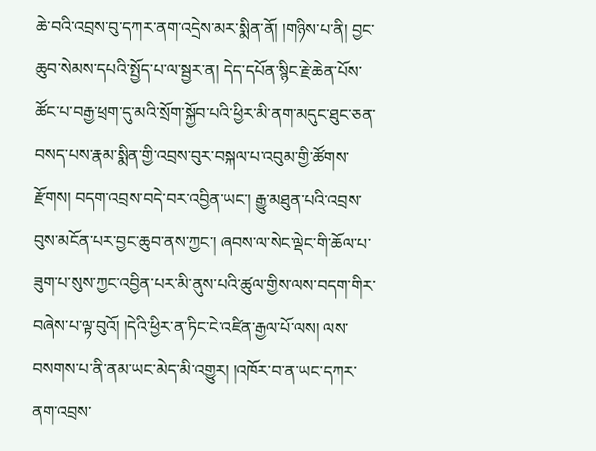ཆེ་བའི་འབྲས་བུ་དཀར་ནག་འདྲེས་མར་སྨིན་ནོ། །གཉིས་པ་ནི། བྱང་ཆུབ་སེམས་དཔའི་སྤྱོད་པ་ལ་སྦྱར་ན། དེད་དཔོན་སྙིང་རྗེ་ཆེན་པོས་ཚོང་པ་བརྒྱ་ཕྲག་དུ་མའི་སྲོག་སྐྱོབ་པའི་ཕྱིར་མི་ནག་མདུང་ཐུང་ཅན་བསད་པས་རྣམ་སྨིན་གྱི་འབྲས་བུར་བསྐལ་པ་འབུམ་གྱི་ཚོགས་རྫོགས། བདག་འབྲས་བདེ་བར་འབྱིན་ཡང་། རྒྱུ་མཐུན་པའི་འབྲས་བུས་མངོན་པར་བྱང་ཆུབ་ནས་ཀྱང་། ཞབས་ལ་སེང་ལྡེང་གི་ཆོལ་པ་ཟུག་པ་སུས་ཀྱང་འབྱིན་པར་མི་ནུས་པའི་ཚུལ་གྱིས་ལས་བདག་གིར་བཞེས་པ་ལྟ་བུའོ། །དེའི་ཕྱིར་ན་ཏིང་ངེ་འཛིན་རྒྱལ་པོ་ལས། ལས་བསགས་པ་ནི་ནམ་ཡང་མེད་མི་འགྱུར། །འཁོར་བ་ན་ཡང་དཀར་ནག་འབྲས་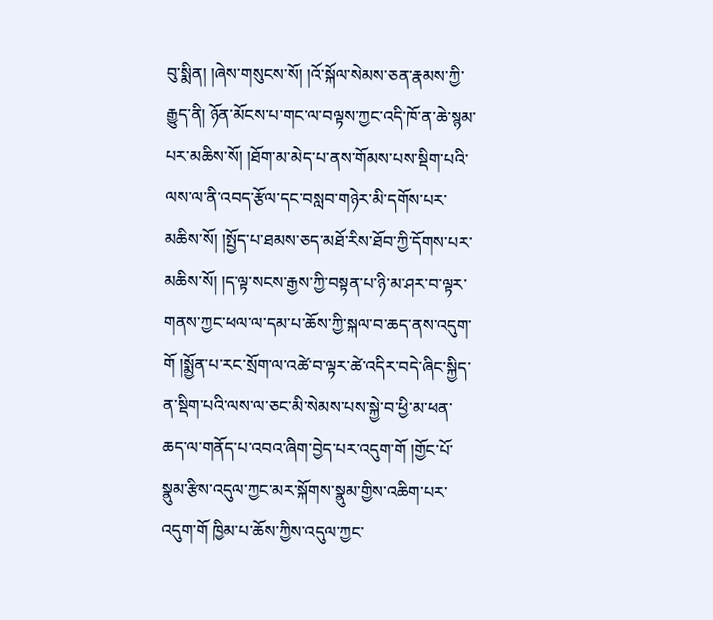བུ་སྨིན། །ཞེས་གསུངས་སོ། །འོ་སྐོལ་སེམས་ཅན་རྣམས་ཀྱི་རྒྱུད་ནི། ཉོན་མོངས་པ་གང་ལ་བལྟས་ཀྱང་འདི་ཁོ་ན་ཆེ་སྙམ་པར་མཆིས་སོ། །ཐོག་མ་མེད་པ་ནས་གོམས་པས་སྡིག་པའི་ལས་ལ་ནི་འབད་རྩོལ་དང་བསླབ་གཉེར་མི་དགོས་པར་མཆིས་སོ། །སྤྱོད་པ་ཐམས་ཅད་མཐོ་རིས་ཐོབ་ཀྱི་དོགས་པར་མཆིས་སོ། །ད་ལྟ་སངས་རྒྱས་ཀྱི་བསྟན་པ་ཉི་མ་ཤར་བ་ལྟར་གནས་ཀྱང་ཕལ་ལ་དམ་པ་ཆོས་ཀྱི་སྐལ་བ་ཆད་ནས་འདུག་གོ །སྨྱོན་པ་རང་སྲོག་ལ་འཚེ་བ་ལྟར་ཚེ་འདིར་བདེ་ཞིང་སྐྱིད་ན་སྡིག་པའི་ལས་ལ་ཅང་མི་སེམས་པས་སྐྱེ་བ་ཕྱི་མ་ཕན་ཆད་ལ་གནོད་པ་འབའ་ཞིག་བྱེད་པར་འདུག་གོ །གྱོང་པོ་སྣུམ་རྩིས་འདུལ་ཀྱང་མར་སྐོགས་སྣུམ་གྱིས་འཆིག་པར་འདུག་གོ ཁྱིམ་པ་ཆོས་ཀྱིས་འདུལ་ཀྱང་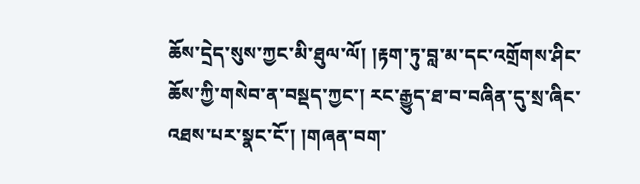ཆོས་དྲེད་སུས་ཀྱང་མི་ཐུལ་ལོ། །རྟག་ཏུ་བླ་མ་དང་འགྲོགས་ཤིང་ཆོས་ཀྱི་གསེབ་ན་བསྡད་ཀྱང་། རང་རྒྱུད་ཐ་བ་བཞིན་དུ་སྲ་ཞིང་འཐས་པར་སྣང་ངོ་། །གཞན་བག་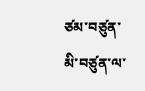ཙམ་བཙུན་མི་བཙུན་ལ་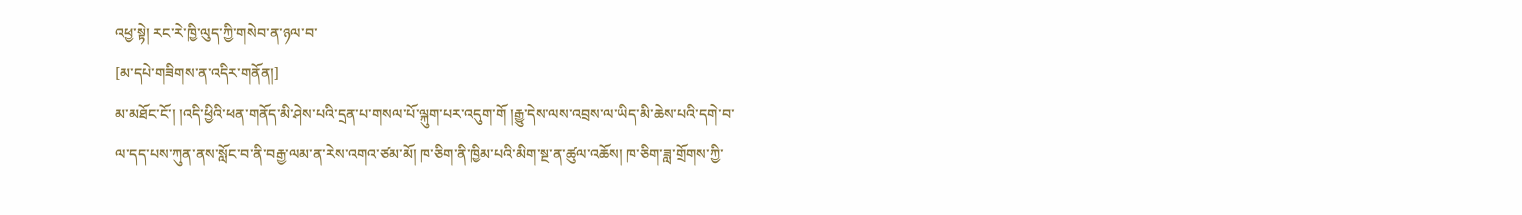འཕྱ་སྟེ། རང་རེ་ཁྱི་ལུད་ཀྱི་གསེབ་ན་ཉལ་བ་
[མ་དཔེ་གཟིགས་ན་འདིར་གནོན།]
མ་མཐོང་ངོ་། །འདི་ཕྱིའི་ཕན་གནོད་མི་ཤེས་པའི་དྲན་པ་གསལ་པོ་ལྐུག་པར་འདུག་གོ །རྒྱུ་དེས་ལས་འབྲས་ལ་ཡིད་མི་ཆེས་པའི་དགེ་བ་ལ་དད་པས་ཀུན་ནས་སློང་བ་ནི་བརྒྱ་ལམ་ན་རེས་འགའ་ཙམ་མོ། ཁ་ཅིག་ནི་ཁྱིམ་པའི་མིག་སྔ་ན་ཚུལ་འཆོས། ཁ་ཅིག་ཟླ་གྲོགས་ཀྱི་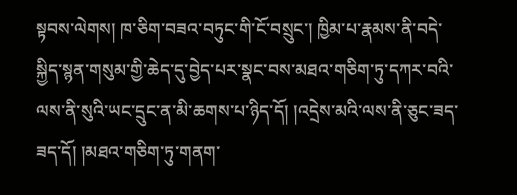སྟབས་ལེགས། ཁ་ཅིག་བཟའ་བཏུང་གི་ངོ་བསྲུང་། ཁྱིམ་པ་རྣམས་ནི་བདེ་སྐྱིད་སྙན་གསུམ་གྱི་ཆེད་དུ་བྱེད་པར་སྣང་བས་མཐའ་གཅིག་ཏུ་དཀར་བའི་ལས་ནི་སུའི་ཡང་དྲུང་ན་མི་ཆགས་པ་ཉིད་དོ། །འདྲེས་མའི་ལས་ནི་ཅུང་ཟད་ཟད་དོ། །མཐའ་གཅིག་ཏུ་གནག་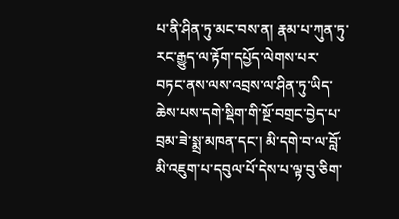པ་ནི་ཤིན་ཏུ་མང་བས་ན། རྣམ་པ་ཀུན་ཏུ་རང་རྒྱུད་ལ་རྟོག་དཔྱོད་ལེགས་པར་བཏང་ནས་ལས་འབྲས་ལ་ཤིན་ཏུ་ཡིད་ཆེས་པས་དགེ་སྡིག་གི་སྔོ་བགྲང་བྱེད་པ་བྲམ་ཟེ་སྨྲ་མཁན་དང་། མི་དགེ་བ་ལ་བློ་མི་འཇུག་པ་དབུལ་པོ་དེས་པ་ལྟ་བུ་ཅིག་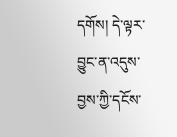དགོས། དེ་ལྟར་བྱུང་ན་འདུས་བྱས་ཀྱི་དངོས་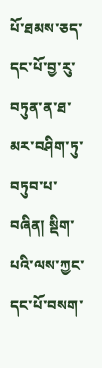པོ་ཐམས་ཅད་དང་པོ་བྱ་རུ་བཏུན་ན་ཐ་མར་བཤིག་ཏུ་བཏུབ་པ་བཞིན། སྡིག་པའི་ལས་ཀྱང་དང་པོ་བསག་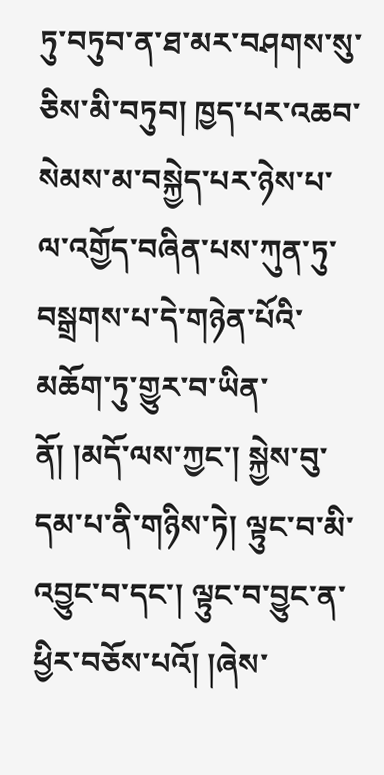ཏུ་བཏུབ་ན་ཐ་མར་བཤགས་སུ་ཅིས་མི་བཏུབ། ཁྱད་པར་འཆབ་སེམས་མ་བསྐྱེད་པར་ཉེས་པ་ལ་འགྱོད་བཞིན་པས་ཀུན་ཏུ་བསྒྲགས་པ་དེ་གཉེན་པོའི་མཆོག་ཏུ་གྱུར་བ་ཡིན་ནོ། །མདོ་ལས་ཀྱང་། སྐྱེས་བུ་དམ་པ་ནི་གཉིས་ཏེ། ལྟུང་བ་མི་འབྱུང་བ་དང་། ལྟུང་བ་བྱུང་ན་ཕྱིར་བཅོས་པའོ། །ཞེས་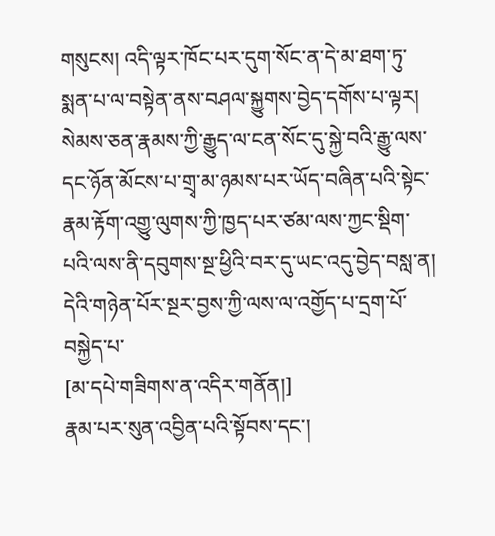གསུངས། འདི་ལྟར་ཁོང་པར་དུག་སོང་ན་དེ་མ་ཐག་ཏུ་སྨན་པ་ལ་བསྟེན་ནས་བཤལ་སྐྱུགས་བྱེད་དགོས་པ་ལྟར། སེམས་ཅན་རྣམས་ཀྱི་རྒྱུད་ལ་ངན་སོང་དུ་སྐྱེ་བའི་རྒྱུ་ལས་དང་ཉོན་མོངས་པ་གྲྭ་མ་ཉམས་པར་ཡོད་བཞིན་པའི་སྟེང་རྣམ་རྟོག་འགྱུ་ལུགས་ཀྱི་ཁྱད་པར་ཙམ་ལས་ཀྱང་སྡིག་པའི་ལས་ནི་དབུགས་སྔ་ཕྱིའི་བར་དུ་ཡང་འདུ་བྱེད་བསླ་ན། དེའི་གཉེན་པོར་སྔར་བྱས་ཀྱི་ལས་ལ་འགྱོད་པ་དྲག་པོ་བསྐྱེད་པ་
[མ་དཔེ་གཟིགས་ན་འདིར་གནོན།]
རྣམ་པར་སུན་འབྱིན་པའི་སྟོབས་དང་།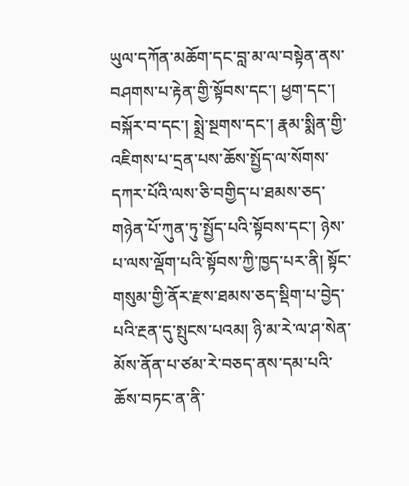ཡུལ་དཀོན་མཆོག་དང་བླ་མ་ལ་བསྟེན་ནས་བཤགས་པ་རྟེན་གྱི་སྟོབས་དང་། ཕྱག་དང་། བསྐོར་བ་དང་། སྨྲེ་སྔགས་དང་། རྣམ་སྨིན་གྱི་འཇིགས་པ་དྲན་པས་ཆོས་སྤྱོད་ལ་སོགས་དཀར་པོའི་ལས་ཅི་བགྱིད་པ་ཐམས་ཅད་གཉེན་པོ་ཀུན་ཏུ་སྤྱོད་པའི་སྟོབས་དང་། ཉེས་པ་ལས་ལྡོག་པའི་སྟོབས་ཀྱི་ཁྱད་པར་ནི། སྟོང་གསུམ་གྱི་ནོར་རྫས་ཐམས་ཅད་སྡིག་པ་བྱེད་པའི་རྔན་དུ་སྤུངས་པའམ། ཉི་མ་རེ་ལ་ཤ་སེན་མོས་ནོན་པ་ཙམ་རེ་བཅད་ནས་དམ་པའི་ཆོས་བཏང་ན་ནི་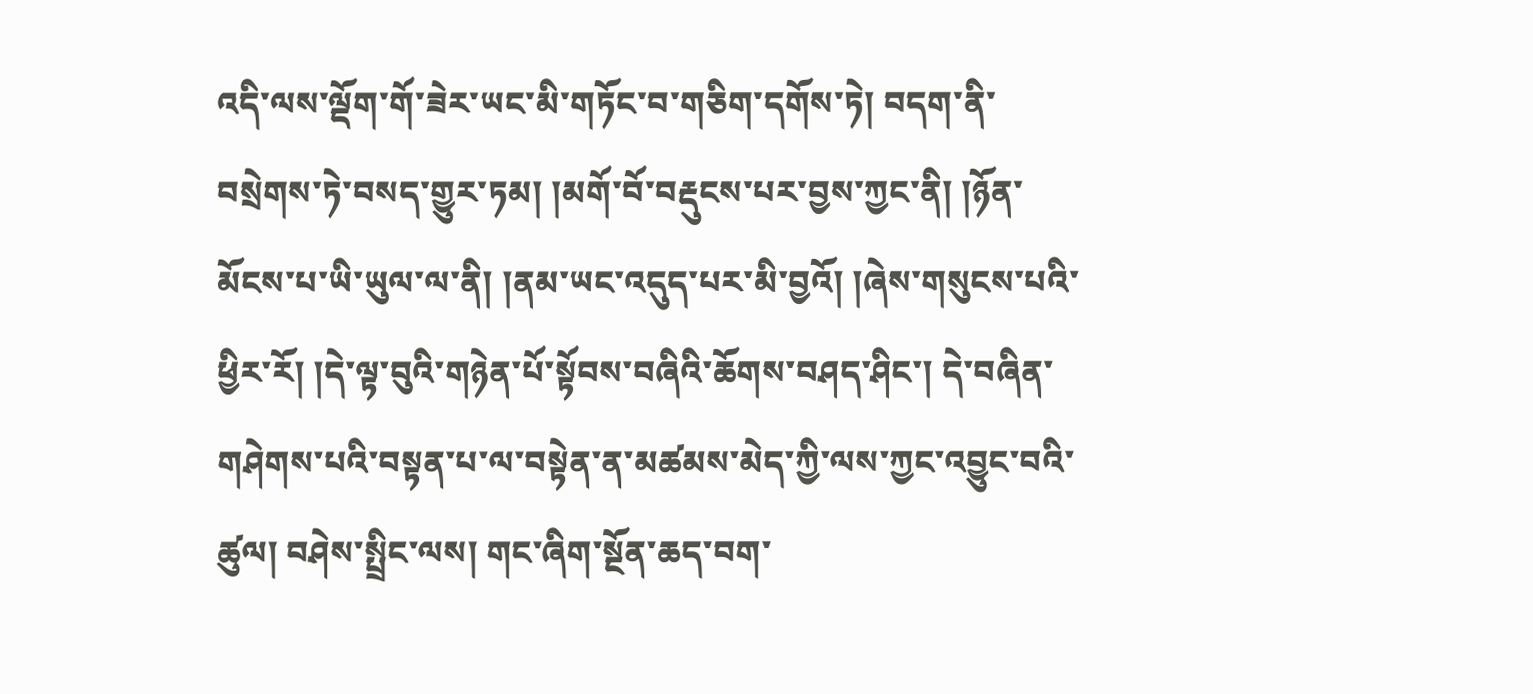འདི་ལས་ལྡོག་གོ་ཟེར་ཡང་མི་གཏོང་བ་གཅིག་དགོས་ཏེ། བདག་ནི་བསྲེགས་ཏེ་བསད་གྱུར་ཏམ། །མགོ་བོ་བརྡུངས་པར་བྱས་ཀྱང་ནི། །ཉོན་མོངས་པ་ཡི་ཡུལ་ལ་ནི། །ནམ་ཡང་འདུད་པར་མི་བྱའོ། །ཞེས་གསུངས་པའི་ཕྱིར་རོ། །དེ་ལྟ་བུའི་གཉེན་པོ་སྟོབས་བཞིའི་ཆོགས་བཤད་ཤིང་། དེ་བཞིན་གཤེགས་པའི་བསྟན་པ་ལ་བསྟེན་ན་མཚམས་མེད་ཀྱི་ལས་ཀྱང་འབྱུང་བའི་ཚུལ། བཤེས་སྤྲིང་ལས། གང་ཞིག་སྔོན་ཆད་བག་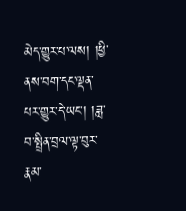མེད་གྱུར་པ་ལས། །ཕྱི་ནས་བག་དང་ལྡན་པར་གྱུར་དེ་ཡང་། །ཟླ་བ་སྤྲིན་བྲལ་ལྟ་བུར་རྣམ་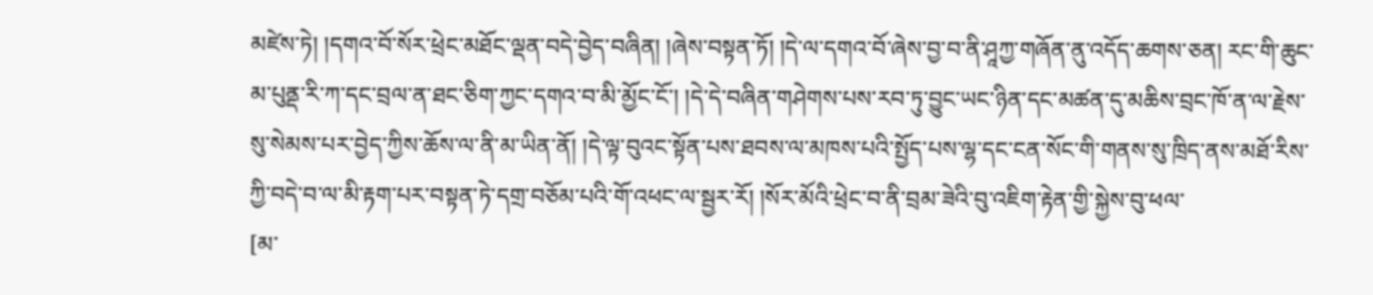མཛེས་ཏེ། །དགའ་བོ་སོར་ཕྲེང་མཐོང་ལྡན་བདེ་བྱེད་བཞིན། །ཞེས་བསྟན་ཏོ། །དེ་ལ་དགའ་བོ་ཞེས་བྱ་བ་ནི་ཤཱཀྱ་གཞོན་ནུ་འདོད་ཆགས་ཅན། རང་གི་ཆུང་མ་པུནྡ་རི་ཀ་དང་བྲལ་ན་ཐང་ཅིག་ཀྱང་དགའ་བ་མི་མྱོང་ངོ་། །དེ་དེ་བཞིན་གཤེགས་པས་རབ་ཏུ་བྱུང་ཡང་ཉིན་དང་མཚན་དུ་མཆིས་བྲང་ཁོ་ན་ལ་རྗེས་སུ་སེམས་པར་བྱེད་ཀྱིས་ཆོས་ལ་ནི་མ་ཡིན་ནོ། །དེ་ལྟ་བུའང་སྟོན་པས་ཐབས་ལ་མཁས་པའི་སྤྱོད་པས་ལྷ་དང་ངན་སོང་གི་གནས་སུ་ཁྲིད་ནས་མཐོ་རིས་ཀྱི་བདེ་བ་ལ་མི་རྟག་པར་བསྟན་ཏེ་དགྲ་བཅོམ་པའི་གོ་འཕང་ལ་སྦྱར་རོ། །སོར་མོའི་ཕྲེང་བ་ནི་བྲམ་ཟེའི་བུ་འཇིག་རྟེན་གྱི་སྐྱེས་བུ་ཕལ་
[མ་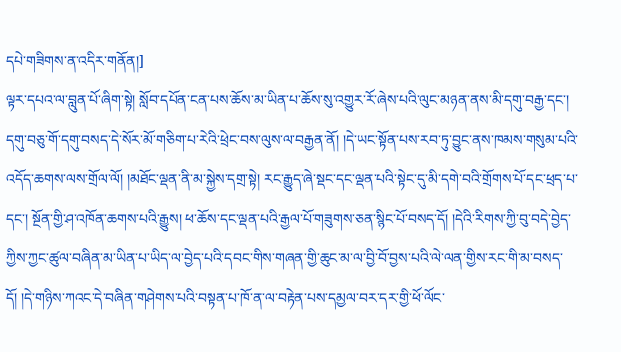དཔེ་གཟིགས་ན་འདིར་གནོན།]
ལྟར་དཔའ་ལ་བླུན་པོ་ཞིག་སྟེ། སློབ་དཔོན་ངན་པས་ཆོས་མ་ཡིན་པ་ཆོས་སུ་འགྱུར་རོ་ཞེས་པའི་ལུང་མཉན་ནས་མི་དགུ་བརྒྱ་དང་། དགུ་བཅུ་གོ་དགུ་བསད་དེ་སོར་མོ་གཅིག་པ་རེའི་ཕྲེང་བས་ལུས་ལ་བརྒྱན་ནོ། །དེ་ཡང་སྟོན་པས་རབ་ཏུ་བྱུང་ནས་ཁམས་གསུམ་པའི་འདོད་ཆགས་ལས་གྲོལ་ལོ། །མཐོང་ལྡན་ནི་མ་སྐྱེས་དགྲ་སྟེ། རང་རྒྱུད་ཞེ་སྡང་དང་ལྡན་པའི་སྟེང་དུ་མི་དགེ་བའི་གྲོགས་པོ་དང་ཕྲད་པ་དང་། སྔོན་གྱི་ཤ་འཁོན་ཆགས་པའི་རྒྱུས། ཕ་ཆོས་དང་ལྡན་པའི་རྒྱལ་པོ་གཟུགས་ཅན་སྙིང་པོ་བསད་དོ། །དེའི་རིགས་ཀྱི་བུ་བདེ་བྱེད་ཀྱིས་ཀྱང་ཚུལ་བཞིན་མ་ཡིན་པ་ཡིད་ལ་བྱེད་པའི་དབང་གིས་གཞན་གྱི་ཆུང་མ་ལ་བྱི་བོ་བྱས་པའི་ལེ་ལན་གྱིས་རང་གི་མ་བསད་དོ། །དེ་གཉིས་ཀའང་དེ་བཞིན་གཤེགས་པའི་བསྟན་པ་ཁོ་ན་ལ་བརྟེན་པས་དམྱལ་བར་དར་གྱི་ཕོ་ལོང་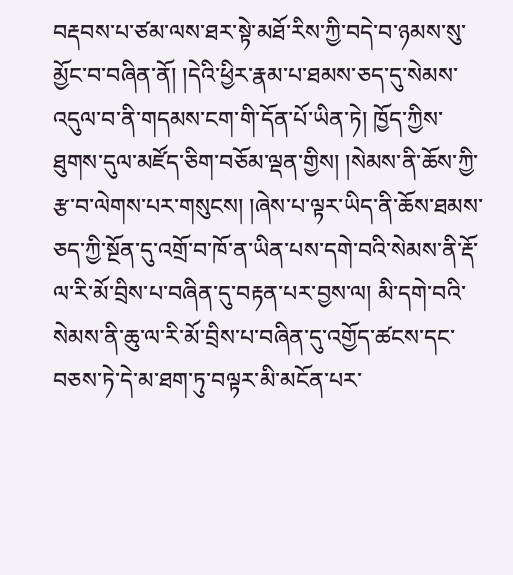བརྡབས་པ་ཙམ་ལས་ཐར་སྟེ་མཐོ་རིས་ཀྱི་བདེ་བ་ཉམས་སུ་མྱོང་བ་བཞིན་ནོ། །དེའི་ཕྱིར་རྣམ་པ་ཐམས་ཅད་དུ་སེམས་འདུལ་བ་ནི་གདམས་ངག་གི་དོན་པོ་ཡིན་ཏེ། ཁྱོད་ཀྱིས་ཐུགས་དུལ་མཛོད་ཅིག་བཅོམ་ལྡན་གྱིས། །སེམས་ནི་ཆོས་ཀྱི་རྩ་བ་ལེགས་པར་གསུངས། །ཞེས་པ་ལྟར་ཡིད་ནི་ཆོས་ཐམས་ཅད་ཀྱི་སྔོན་དུ་འགྲོ་བ་ཁོ་ན་ཡིན་པས་དགེ་བའི་སེམས་ནི་རྡོ་ལ་རི་མོ་བྲིས་པ་བཞིན་དུ་བརྟན་པར་བྱས་ལ། མི་དགེ་བའི་སེམས་ནི་ཆུ་ལ་རི་མོ་བྲིས་པ་བཞིན་དུ་འགྱོད་ཚངས་དང་བཅས་ཏེ་དེ་མ་ཐག་ཏུ་བལྟར་མི་མངོན་པར་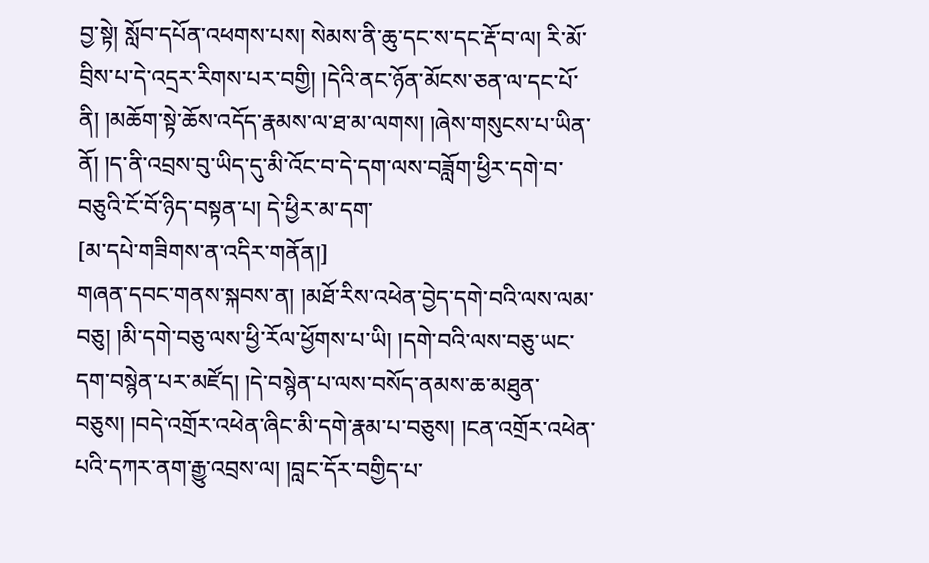བྱ་སྟེ། སློབ་དཔོན་འཕགས་པས། སེམས་ནི་ཆུ་དང་ས་དང་རྡོ་བ་ལ། རི་མོ་བྲིས་པ་དེ་འདྲར་རིགས་པར་བགྱི། །དེའི་ནང་ཉོན་མོངས་ཅན་ལ་དང་པོ་ནི། །མཆོག་སྟེ་ཆོས་འདོད་རྣམས་ལ་ཐ་མ་ལགས། །ཞེས་གསུངས་པ་ཡིན་ནོ། །ད་ནི་འབྲས་བུ་ཡིད་དུ་མི་འོང་བ་དེ་དག་ལས་བཟློག་ཕྱིར་དགེ་བ་བཅུའི་ངོ་བོ་ཉིད་བསྟན་པ། དེ་ཕྱིར་མ་དག་
[མ་དཔེ་གཟིགས་ན་འདིར་གནོན།]
གཞན་དབང་གནས་སྐབས་ན། །མཐོ་རིས་འཕེན་བྱེད་དགེ་བའི་ལས་ལམ་བཅུ། །མི་དགེ་བཅུ་ལས་ཕྱི་རོལ་ཕྱོགས་པ་ཡི། །དགེ་བའི་ལས་བཅུ་ཡང་དག་བསྙེན་པར་མཛོད། །དེ་བསྙེན་པ་ལས་བསོད་ནམས་ཆ་མཐུན་བཅུས། །བདེ་འགྲོར་འཕེན་ཞིང་མི་དགེ་རྣམ་པ་བཅུས། །ངན་འགྲོར་འཕེན་པའི་དཀར་ནག་རྒྱུ་འབྲས་ལ། །བླང་དོར་བགྱིད་པ་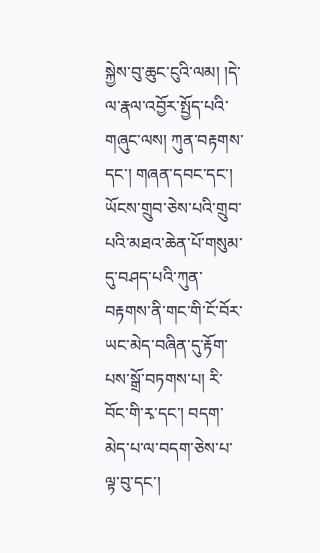སྐྱེས་བུ་ཆུང་ངུའི་ལམ། །དེ་ལ་རྣལ་འབྱོར་སྤྱོད་པའི་གཞུང་ལས། ཀུན་བརྟགས་དང་། གཞན་དབང་དང་། ཡོངས་གྲུབ་ཅེས་པའི་གྲུབ་པའི་མཐའ་ཆེན་པོ་གསུམ་དུ་བཤད་པའི་ཀུན་བརྟགས་ནི་གང་གི་ངོ་བོར་ཡང་མེད་བཞིན་དུ་རྟོག་པས་སྒྲོ་བཏགས་པ། རི་བོང་གི་རྭ་དང་། བདག་མེད་པ་ལ་བདག་ཅེས་པ་ལྟ་བུ་དང་།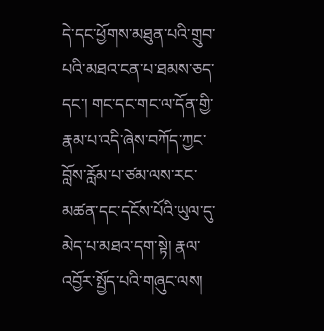དེ་དང་ཕྱོགས་མཐུན་པའི་གྲུབ་པའི་མཐའ་ངན་པ་ཐམས་ཅད་དང་། གང་དང་གང་ལ་དོན་གྱི་རྣམ་པ་འདི་ཞེས་བཀོད་ཀྱང་བློས་རློམ་པ་ཙམ་ལས་རང་མཚན་དང་དངོས་པོའི་ཡུལ་དུ་མེད་པ་མཐའ་དག་སྟེ། རྣལ་འབྱོར་སྤྱོད་པའི་གཞུང་ལས།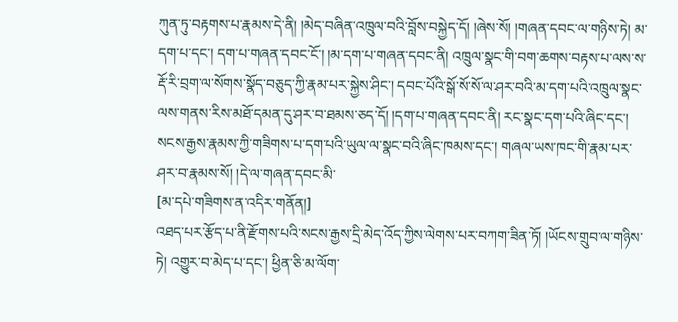ཀུན་ཏུ་བརྟགས་པ་རྣམས་དེ་ནི། །མེད་བཞིན་འཁྲུལ་བའི་བློས་བསྐྱེད་དོ། །ཞེས་སོ། །གཞན་དབང་ལ་གཉིས་ཏེ། མ་དག་པ་དང་། དག་པ་གཞན་དབང་ངོ་། །མ་དག་པ་གཞན་དབང་ནི། འཁྲུལ་སྣང་གི་བག་ཆགས་བརྟས་པ་ལས་ས་རྡོ་རི་བྲག་ལ་སོགས་སྣོད་བཅུད་ཀྱི་རྣམ་པར་སྐྱེས་ཤིང་། དབང་པོའི་སྒོ་སོ་སོ་ལ་ཤར་བའི་མ་དག་པའི་འཁྲུལ་སྣང་ལས་གནས་རིས་མཐོ་དམན་དུ་ཤར་བ་ཐམས་ཅད་དོ། །དག་པ་གཞན་དབང་ནི། རང་སྣང་དག་པའི་ཞིང་དང་། སངས་རྒྱས་རྣམས་ཀྱི་གཟིགས་པ་དག་པའི་ཡུལ་ལ་སྣང་བའི་ཞིང་ཁམས་དང་། གཞལ་ཡས་ཁང་གི་རྣམ་པར་ཤར་བ་རྣམས་སོ། །དེ་ལ་གཞན་དབང་མི་
[མ་དཔེ་གཟིགས་ན་འདིར་གནོན།]
འཐད་པར་རྩོད་པ་ནི་རྫོགས་པའི་སངས་རྒྱས་དྲི་མེད་འོད་ཀྱིས་ལེགས་པར་བཀག་ཟིན་ཏོ། །ཡོངས་གྲུབ་ལ་གཉིས་ཏེ། འགྱུར་བ་མེད་པ་དང་། ཕྱིན་ཅི་མ་ལོག་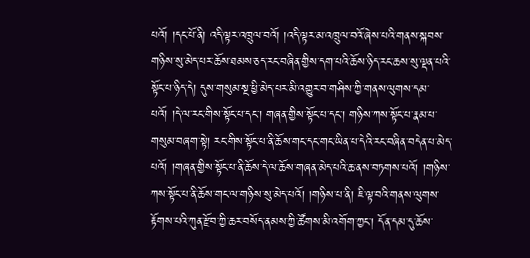པའོ། །དང་པོ་ནི། འདི་ལྟར་འཁྲུལ་བའོ། །འདི་ལྟར་མ་འཁྲུལ་བའོ་ཞེས་པའི་གནས་སྐབས་གཉིས་སུ་མེད་པར་ཆོས་ཐམས་ཅད་རང་བཞིན་གྱིས་དག་པའི་ཆོས་ཉིད་རང་ཆས་སུ་ལྡན་པའི་སྟོང་པ་ཉིད་དེ། དུས་གསུམ་སྔ་ཕྱི་མེད་པར་མི་འགྱུར་བ་གཤིས་ཀྱི་གནས་ལུགས་དམ་པའོ། །དེ་ལ་རང་གིས་སྟོང་པ་དང་། གཞན་གྱིས་སྟོང་པ་དང་། གཉིས་ཀས་སྟོང་པ་རྣམ་པ་གསུམ་བཞག་སྟེ། རང་གིས་སྟོང་པ་ནི་ཆོས་གང་དང་གང་ཡིན་པ་དེའི་རང་བཞིན་བདེན་པ་མེད་པའོ། །གཞན་གྱིས་སྟོང་པ་ནི་ཆོས་དེ་ལ་ཆོས་གཞན་མེད་པའི་ཆ་ནས་བཏགས་པའོ། །གཉིས་ཀས་སྟོང་པ་ནི་ཆོས་གང་ལ་གཉིས་སུ་མེད་པའོ། །གཉིས་པ་ནི། ཇི་ལྟ་བའི་གནས་ལུགས་རྟོགས་པའི་ཀུན་རྫོབ་ཀྱི་ཆར་བསོད་ནམས་ཀྱི་ཚོགས་མི་འགོག་ཀྱང་། དོན་དམ་དུ་ཆོས་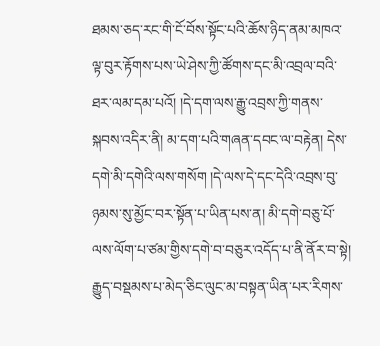ཐམས་ཅད་རང་གི་ངོ་བོས་སྟོང་པའི་ཆོས་ཉིད་ནམ་མཁའ་ལྟ་བུར་རྟོགས་པས་ཡེ་ཤེས་ཀྱི་ཚོགས་དང་མི་འབྲལ་བའི་ཐར་ལམ་དམ་པའོ། །དེ་དག་ལས་རྒྱུ་འབྲས་ཀྱི་གནས་སྐབས་འདིར་ནི། མ་དག་པའི་གཞན་དབང་ལ་བརྟེན། དེས་དགེ་མི་དགེའི་ལས་གསོག །དེ་ལས་དེ་དང་དེའི་འབྲས་བུ་ཉམས་སུ་མྱོང་བར་སྟོན་པ་ཡིན་པས་ན། མི་དགེ་བཅུ་པོ་ལས་ལོག་པ་ཙམ་གྱིས་དགེ་བ་བཅུར་འདོད་པ་ནི་ནོར་བ་སྟེ། རྒྱུད་བསྡམས་པ་མེད་ཅིང་ལུང་མ་བསྟན་ཡིན་པར་རིགས་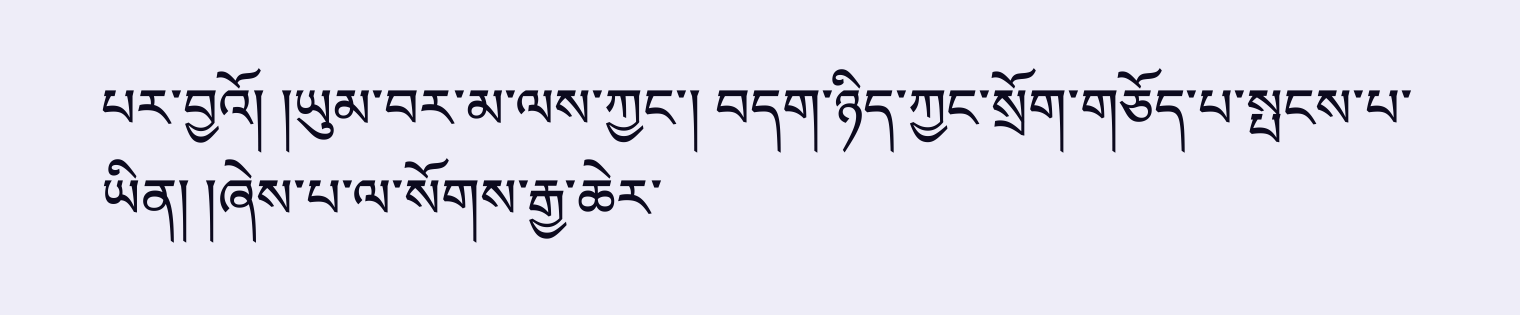པར་བྱའོ། །ཡུམ་བར་མ་ལས་ཀྱང་། བདག་ཉིད་ཀྱང་སྲོག་གཅོད་པ་སྤངས་པ་ཡིན། །ཞེས་པ་ལ་སོགས་རྒྱ་ཆེར་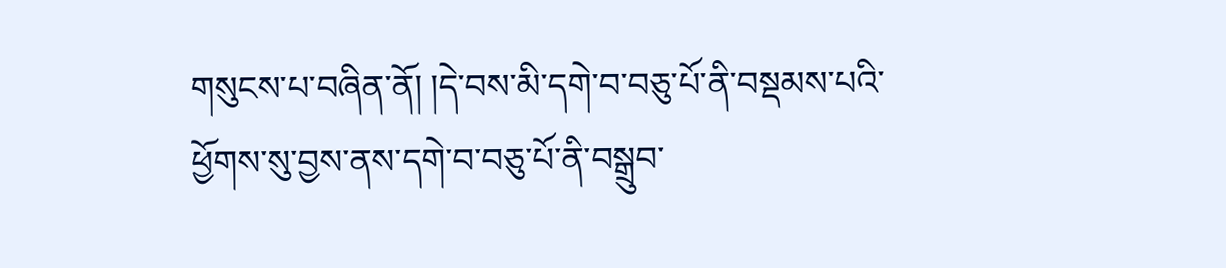གསུངས་པ་བཞིན་ནོ། །དེ་བས་མི་དགེ་བ་བཅུ་པོ་ནི་བསྡམས་པའི་ཕྱོགས་སུ་བྱས་ནས་དགེ་བ་བཅུ་པོ་ནི་བསྒྲུབ་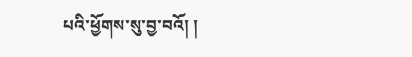པའི་ཕྱོགས་སུ་བྱ་བའོ། །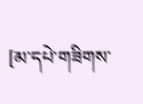[མ་དཔེ་གཟིགས་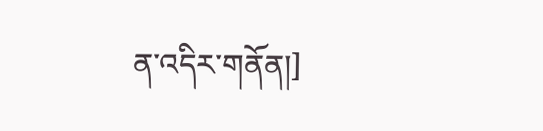ན་འདིར་གནོན།]